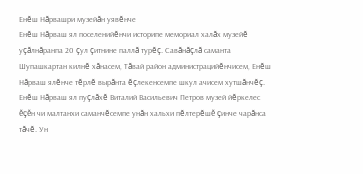Енĕш Нăрвашри музейăн уявĕнче
Енĕш Нăрваш ял поселенийĕнчи историпе мемориал халăх музейĕ уçăлнăранпа 20 çул çитнине паллă турĕç. Савăнăçлă саманта Шупашкартан килнĕ хăнасем, Тăвай район администрацийĕнчисем, Енĕш Нăрваш ялĕнче тĕрлĕ вырăнта ĕçлекенсемпе шкул ачисем хутшăнчĕç.
Енĕш Нăрваш ял пуçлăхĕ Виталий Васильевич Петров музей йĕркелес ĕçĕн чи малтанхи саманчĕсемпе унăн хальхи пĕлтерĕшĕ çинче чарăнса тăчĕ. Ун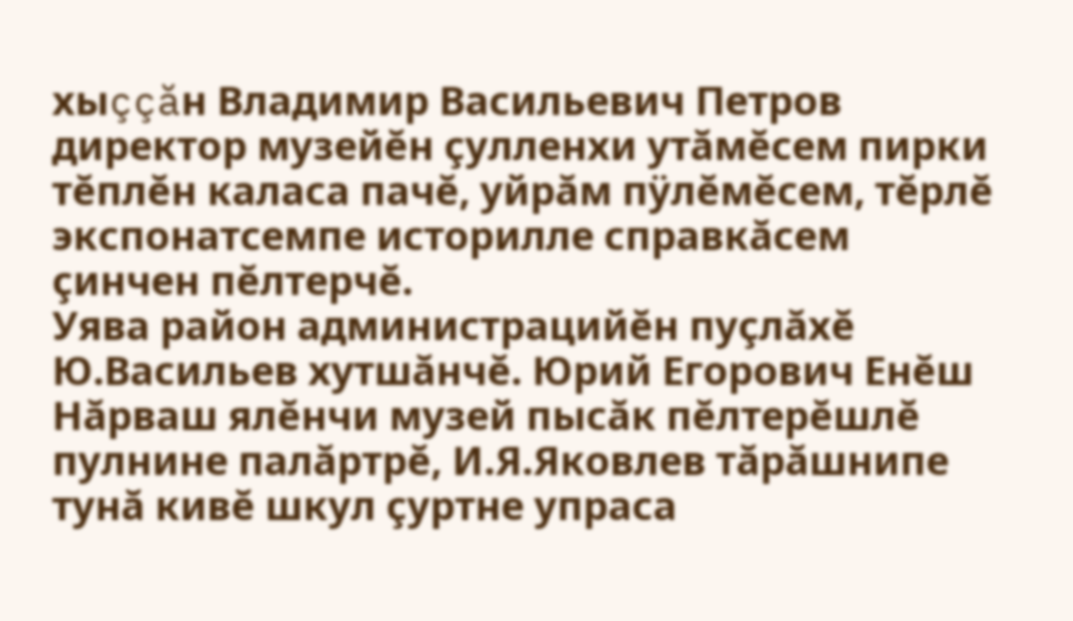хыççăн Владимир Васильевич Петров директор музейĕн çулленхи утăмĕсем пирки тĕплĕн каласа пачĕ, уйрăм пÿлĕмĕсем, тĕрлĕ экспонатсемпе историлле справкăсем çинчен пĕлтерчĕ.
Уява район администрацийĕн пуçлăхĕ Ю.Васильев хутшăнчĕ. Юрий Егорович Енĕш Нăрваш ялĕнчи музей пысăк пĕлтерĕшлĕ пулнине палăртрĕ, И.Я.Яковлев тăрăшнипе тунă кивĕ шкул çуртне упраса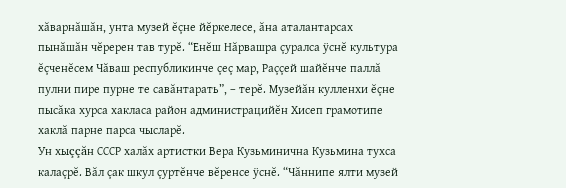хăварнăшăн, унта музей ĕçне йĕркелесе, ăна аталантарсах пынăшăн чĕререн тав турĕ. “Енĕш Нăрвашра çуралса ÿснĕ культура ĕçченĕсем Чăваш республикинче çеç мар, Раççей шайĕнче паллă пулни пире пурне те савăнтарать”, – терĕ. Музейăн кулленхи ĕçне пысăка хурса хакласа район администрацийĕн Хисеп грамотипе хаклă парне парса чысларĕ.
Ун хыççăн СССР халăх артистки Вера Кузьминична Кузьмина тухса калаçрĕ. Вăл çак шкул çуртĕнче вĕренсе ÿснĕ. “Чăннипе ялти музей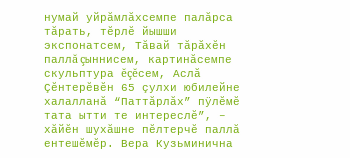нумай уйрăмлăхсемпе палăрса тăрать, тĕрлĕ йышши экспонатсем, Тăвай тăрăхĕн паллă çыннисем, картинăсемпе скульптура ĕçĕсем, Аслă Çĕнтерĕвĕн 65 çулхи юбилейне халалланă “Паттăрлăх” пÿлĕмĕ тата ытти те интереслĕ”, – хăйĕн шухăшне пĕлтерчĕ паллă ентешĕмĕр. Вера Кузьминична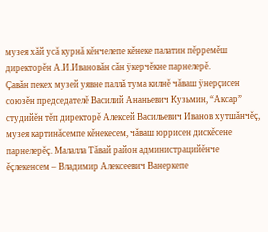музея хăй усă курнă кĕнчелепе кĕнеке палатин пĕрремĕш директорĕн А.И.Ивановăн сăн ÿкерчĕкне парнелерĕ.
Çавăн пекех музей уявне паллă тума килнĕ чăваш ÿнерçисен союзĕн председателĕ Василий Ананьевич Кузьмин, “Аксар” студийĕн тĕп директорĕ Алексей Васильевич Иванов хутшăнчĕç, музея картинăсемпе кĕнекесем, чăваш юррисен дискĕсене парнелерĕç. Малалла Тăвай район администрацийĕнче ĕçлекенсем – Владимир Алексеевич Ванеркепе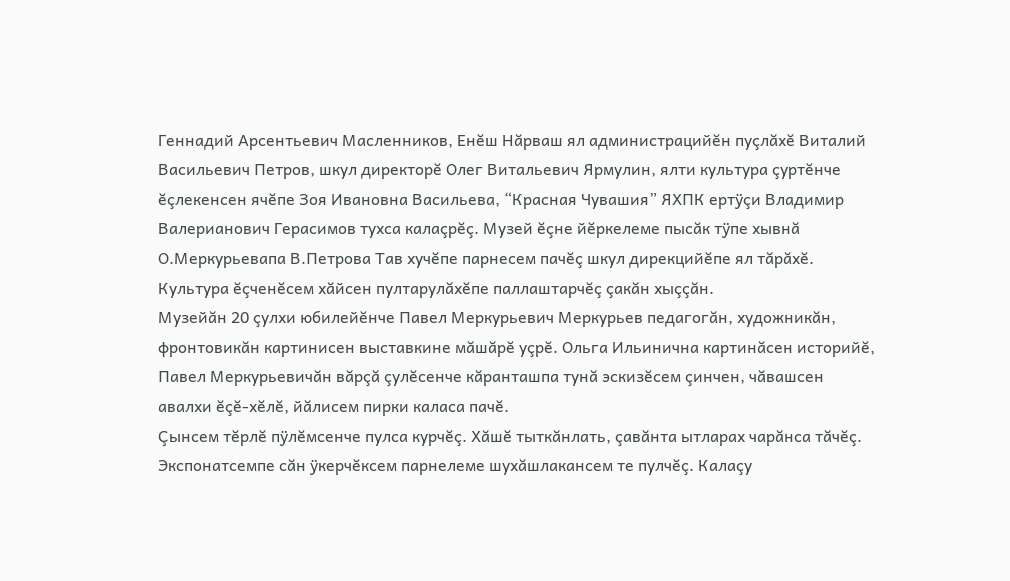Геннадий Арсентьевич Масленников, Енĕш Нăрваш ял администрацийĕн пуçлăхĕ Виталий Васильевич Петров, шкул директорĕ Олег Витальевич Ярмулин, ялти культура çуртĕнче ĕçлекенсен ячĕпе Зоя Ивановна Васильева, “Красная Чувашия” ЯХПК ертÿçи Владимир Валерианович Герасимов тухса калаçрĕç. Музей ĕçне йĕркелеме пысăк тÿпе хывнă О.Меркурьевапа В.Петрова Тав хучĕпе парнесем пачĕç шкул дирекцийĕпе ял тăрăхĕ. Культура ĕçченĕсем хăйсен пултарулăхĕпе паллаштарчĕç çакăн хыççăн.
Музейăн 20 çулхи юбилейĕнче Павел Меркурьевич Меркурьев педагогăн, художникăн, фронтовикăн картинисен выставкине мăшăрĕ уçрĕ. Ольга Ильинична картинăсен историйĕ, Павел Меркурьевичăн вăрçă çулĕсенче кăранташпа тунă эскизĕсем çинчен, чăвашсен авалхи ĕçĕ-хĕлĕ, йăлисем пирки каласа пачĕ.
Çынсем тĕрлĕ пÿлĕмсенче пулса курчĕç. Хăшĕ тыткăнлать, çавăнта ытларах чарăнса тăчĕç. Экспонатсемпе сăн ÿкерчĕксем парнелеме шухăшлакансем те пулчĕç. Калаçу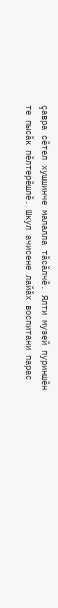çавра сĕтел хушшинче малалла тăсăлчĕ. Ялти музей пуриншĕн те пысăк пĕлтерĕшлĕ. Шкул ачисене лайăх воспитани парас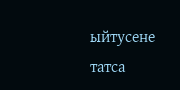ыйтусене татса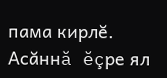пама кирлĕ. Асăннă ĕçре ял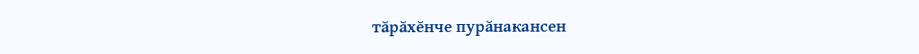тăрăхĕнче пурăнакансен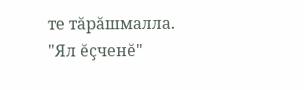те тăрăшмалла.
"Ял ĕçченĕ"